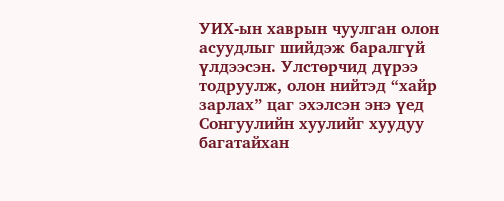УИХ-ын хаврын чуулган олон асуудлыг шийдэж баралгүй үлдээсэн. Улстөрчид дүрээ тодруулж, олон нийтэд “хайр зарлах” цаг эхэлсэн энэ үед Сонгуулийн хуулийг хуудуу багатайхан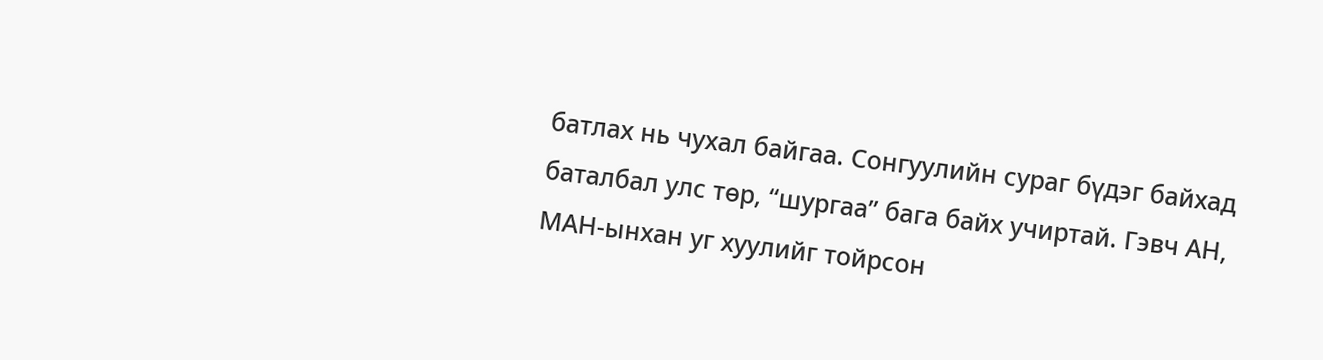батлах нь чухал байгаа. Сонгуулийн сураг бүдэг байхад баталбал улс төр, “шургаа” бага байх учиртай. Гэвч АН, МАН-ынхан уг хуулийг тойрсон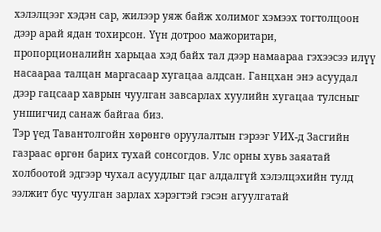хэлэлцээг хэдэн сар, жилээр уяж байж холимог хэмээх тогтолцоон дээр арай ядан тохирсон. Үүн дотроо мажоритари, пропорционалийн харьцаа хэд байх тал дээр намаараа гэхээсээ илүү насаараа талцан маргасаар хугацаа алдсан. Ганцхан энэ асуудал дээр гацсаар хаврын чуулган завсарлах хуулийн хугацаа тулсныг уншигчид санаж байгаа биз.
Тэр үед Тавантолгойн хөрөнгө оруулалтын гэрээг УИХ-д Засгийн газраас өргөн барих тухай сонсогдов. Улс орны хувь заяатай холбоотой эдгээр чухал асуудлыг цаг алдалгүй хэлэлцэхийн тулд ээлжит бус чуулган зарлах хэрэгтэй гэсэн агуулгатай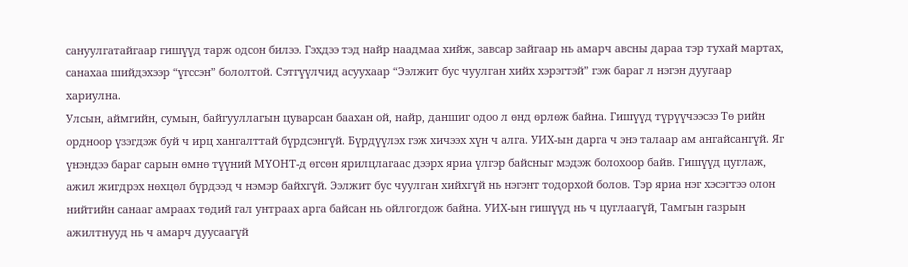сануулгатайгаар гишүүд тарж одсон билээ. Гэхдээ тэд найр наадмаа хийж, завсар зайгаар нь амарч авсны дараа тэр тухай мартах, санахаа шийдэхээр “үгссэн” бололтой. Сэтгүүлчид асуухаар “Ээлжит бус чуулган хийх хэрэгтэй” гэж бараг л нэгэн дуугаар хариулна.
Улсын, аймгийн, сумын, байгууллагын цуварсан баахан ой, найр, даншиг одоо л өнд өрлөж байна. Гишүүд түрүүчээсээ Тө рийн ордноор үзэгдэж буй ч ирц хангалттай бүрдсэнгүй. Бүрдүүлэх гэж хичээх хүн ч алга. УИХ-ын дарга ч энэ талаар ам ангайсангүй. Яг үнэндээ бараг сарын өмнө түүний МҮОНТ-д өгсөн ярилцлагаас дээрх яриа үлгэр байсныг мэдэж болохоор байв. Гишүүд цуглаж, ажил жигдрэх нөхцөл бүрдээд ч нэмэр байхгүй. Ээлжит бус чуулган хийхгүй нь нэгэнт тодорхой болов. Тэр яриа нэг хэсэгтээ олон нийтийн санааг амраах төдий гал унтраах арга байсан нь ойлгогдож байна. УИХ-ын гишүүд нь ч цуглаагүй, Тамгын газрын ажилтнууд нь ч амарч дуусаагүй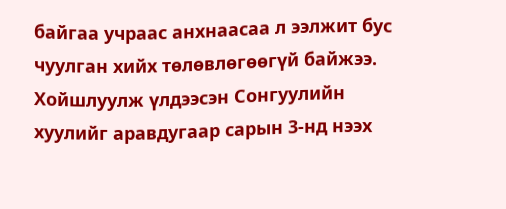байгаа учраас анхнаасаа л ээлжит бус чуулган хийх төлөвлөгөөгүй байжээ.
Хойшлуулж үлдээсэн Сонгуулийн хуулийг аравдугаар сарын 3-нд нээх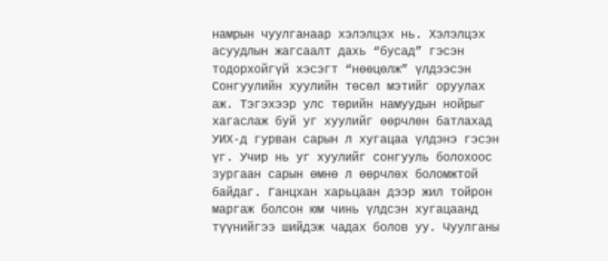намрын чуулганаар хэлэлцэх нь. Хэлэлцэх асуудлын жагсаалт дахь “бусад” гэсэн тодорхойгүй хэсэгт “нөөцөлж” үлдээсэн Сонгуулийн хуулийн төсөл мэтийг оруулах аж. Тэгэхээр улс төрийн намуудын нойрыг хагаслаж буй уг хуулийг өөрчлөн батлахад УИХ-д гурван сарын л хугацаа үлдэнэ гэсэн үг. Учир нь уг хуулийг сонгууль болохоос зургаан сарын өмнө л өөрчлөх боломжтой байдаг. Ганцхан харьцаан дээр жил тойрон маргаж болсон юм чинь үлдсэн хугацаанд түүнийгээ шийдэж чадах болов уу. Чуулганы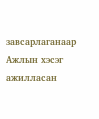завсарлаганаар Ажлын хэсэг ажилласан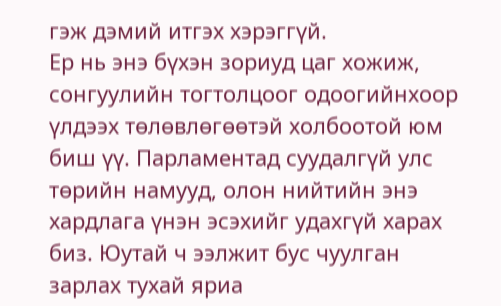гэж дэмий итгэх хэрэггүй.
Ер нь энэ бүхэн зориуд цаг хожиж, сонгуулийн тогтолцоог одоогийнхоор үлдээх төлөвлөгөөтэй холбоотой юм биш үү. Парламентад суудалгүй улс төрийн намууд, олон нийтийн энэ хардлага үнэн эсэхийг удахгүй харах биз. Юутай ч ээлжит бус чуулган зарлах тухай яриа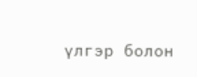үлгэр болон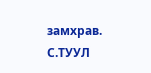замхрав.
С.ТУУЛ